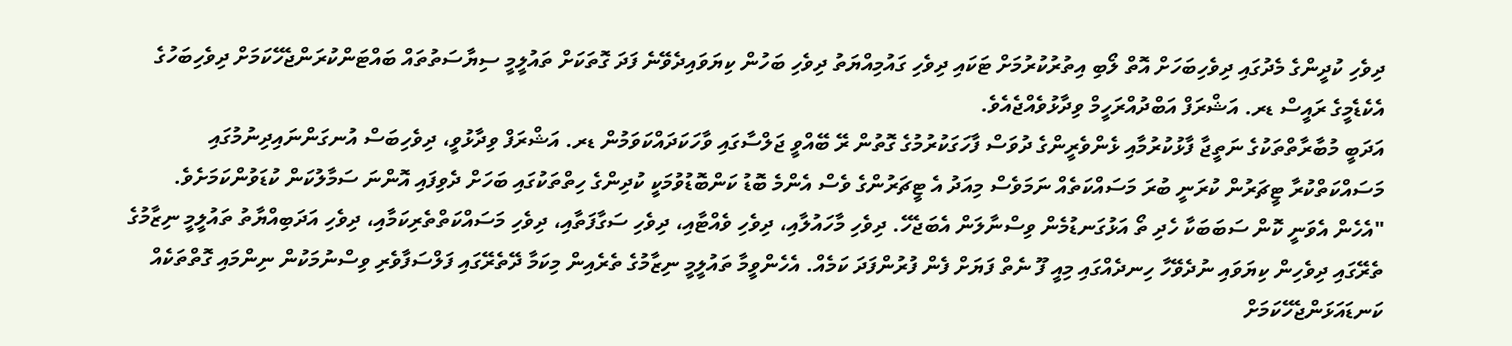ދިވެހި ކުދީންގެ މެދުގައި ދިވެހިބަހަށް އޮތް ލޯބި އިތުރުކުރުމަށް ޓަކައި ދިވެހި ގައުމިއްޔަތު ދިވެހި ބަހުން ކިޔަވައިދެވޭނެ ފަދަ ގޮތަކަށް ތައުލީމީ ސިޔާސަތުތައް ބައްޓަންކުރަންޖެހޭކަމަށް ދިވެހިބަހުގެ އެކެޑެމީގެ ރައީސް ޑރ. އަޝްރަފް އަބްދުއްރަހީމް ވިދާޅުވެއްޖެއެވެ.
އަދަބީ މުބާރާތްތަކުގެ ނަތީޖާ ފާޅުކުރުމާއި ޅެންވެރީންގެ ދުވަސް ފާހަގަކުރުމުގެ ގޮތުން ރޭ ބޭއްވީ ޖަލްސާގައި ވާހަކަދައްކަވަމުން ޑރ. އަޝްރަފް ވިދާޅުވީ، ދިވެހިބަސް އުނގަންނައިދިނުމުގައި މަސައްކަތްކުރާ ޓީޗަރުން ކުރަނީ ބުރަ މަސައްކަތެއް ނަމަވެސް މިއަދު އެ ޓީޗަރުންގެ ވެސް އެންމެ ބޮޑު ކަންބޮޑުވުމަކީ ކުދިންގެ ހިތްތަކުގައި ބަހަށް ދެވިފައި އޮންނަ ސަމާލުކަން ކުޑަވުންކަމަށެވެ.
"އެހެން އެވަނީ ކޮން ސަބަބަކާ ހެދި ތޯ އަޅުގަނޑުމެން ވިސްނާލަން އެބަޖެހޭ. ދިވެހި މާހައުލާއި، ދިވެހި ވެއްޓާއި، ދިވެހި ސަގާފަތާއި، ދިވެހި މަސައްކަތްތެރިކަމާއި، ދިވެހި އަދަބިއްޔާތު ތައުލީމީ ނިޒާމުގެ ތެރޭގައި ދިވެހިން ކިޔަވައި ނުދެވޭހާ ހިނދެއްގައި މިއީ ފޫ ނެތް ފަޔަށް ފެން ފުރުންފަދަ ކަމެއް. އެހެންވީމާ ތައުލީމީ ނިޒާމުގެ ތެރެއިން މިކަމާ ދޭތެރޭގައި ފަލްސަފާވެރި ވިސްނުމަކުން ނިންމައި ގޮތްތަކެއް ކަނޑައަޅަންޖެހޭކަމަށް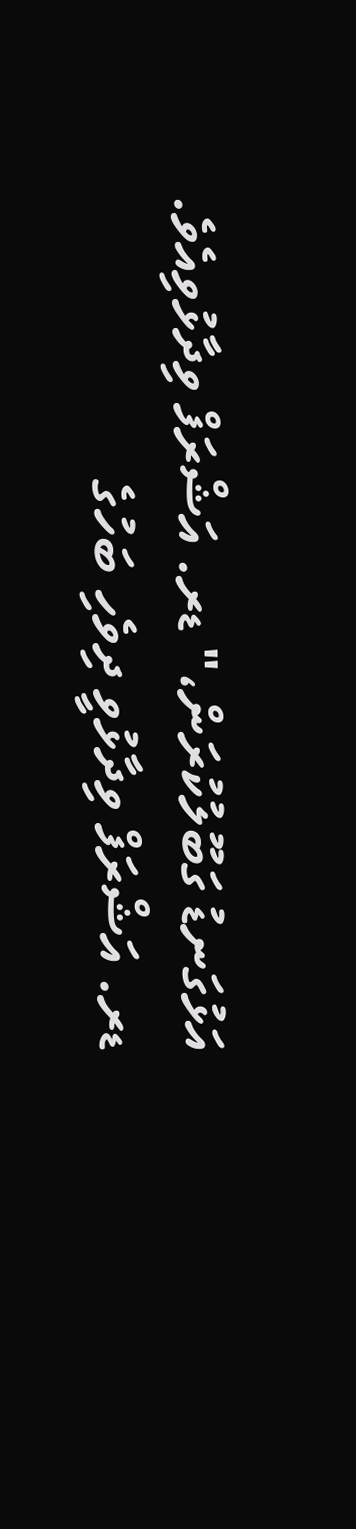އަޅުގަނޑު ގަބޫލުކުރަން،" ޑރ. އަޝްރަފް ވިދާޅުވިއެވެ.
ޑރ. އަޝްރަފް ވިދާޅުވީ ދިވެހި ބަހުގެ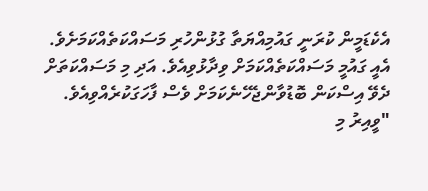އެކެޑަމީން ކުރަނީ ގައުމިއްޔަތާ ގުޅުންހުރި މަސައްކަތެއްކަމަށެވެ. އެއީ ގައުމީ މަސައްކަތެއްކަމަށް ވިދާޅުވިއެވެ. އަދި މި މަސައްކަތަށް ދެވޭ އިސްކަން ބޮޑުވާންޖެހޭނެކަމަށް ވެސް ފާހަގަކުރެއްވިއެވެ.
"ވީއިރު މި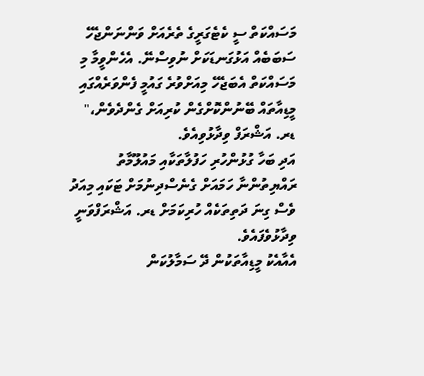މަސައްކަތް ސީ ކެޓެގަރީގެ ތެރެއަށް ވަންނަންޖެހޭ ސަބަބެއް އަޅުގަނޑަކަށް ނުވިސްނޭ. އެހެންވީމާ މި މަސައްކަތް އެބަޖެހޭ މިއަށްވުރެ ގައުމީ ފެންވަރެއްގައި މީޑިއާތައް ބޭނުންކޮށްގެން ކުރިއަށް ގެންދެވެން،" ޑރ. އަޝްރަފް ވިދާޅުވިއެވެ.
އަދި ބަހާ ގުޅުންހުރި ހަފުލާތަކާއި މައުލޫމާތު ރައްޔިތުންނާ ހަމައަށް ގެނެސްދިނުމަށް ޓަކައި މިއަދު ވެސް ގިނަ ދަތިތަކެއް ހުރިކަމަށް ޑރ. އަޝްރަފްވަނީ ވިދާޅުވެފައެވެ.
އެއާއެކު މީޑިއާތަކުން ދޭ ސަމާލުކަން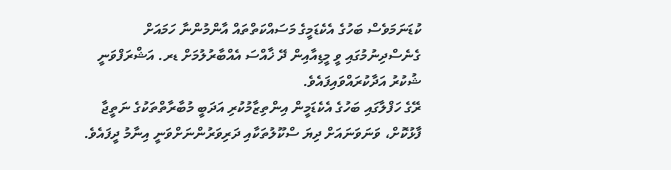ކުޑަނަމަވެސް ބަހުގެ އެކެޑަމީގެ މަސައްކަތްތައް އާންމުންނާ ހަމައަށް ގެނެސްދިނުމުގައި ވީ މީޑިއާއިން ދޭ ޚާއްސަ އެއްބާރުލުމަށް ޑރ. އަޝްރަފްވަނީ ޝުކުރު އަދާކުރައްވައިފައެވެ.
ރޭގެ ހަފްލާގައި ބަހުގެ އެކެޑަމީން އިންތިޒާމުކުރި އަދަބީ މުބާރާތްތަކުގެ ނަތީޖާ ފާޅުކޮށް، ވަނަވަނައަށް ދިޔަ ސްކޫލުތަކާއި ދަރިވަރުންނަށްވަނީ އިނާމު ދީފައެވެ.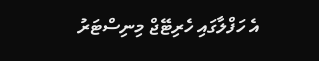އެ ހަފްލާގައި ހެރިޓޭޖް މިނިސްޓަރު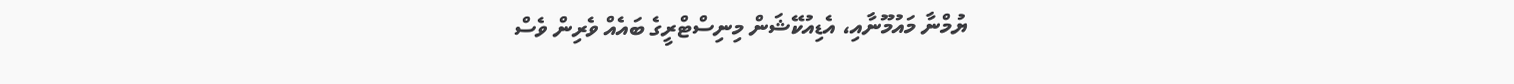ޔުމްނާ މައުމޫނާއި، އެޑިއުކޭޝަން މިނިސްޓްރީގެ ބައެއް ވެރިން ވެސް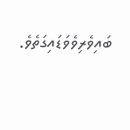ބައިވެރިވެވަޑައިގަތެވެ.